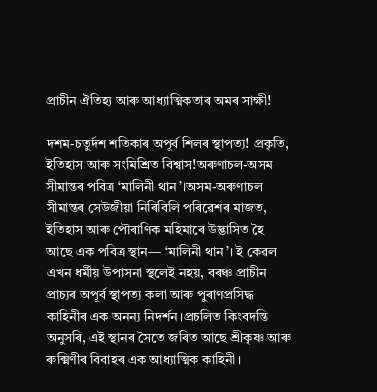প্ৰাচীন ঐতিহ্য আৰু আধ্যাত্মিকতাৰ অমৰ সাক্ষী!

দশম-চতুৰ্দশ শতিকাৰ অপূৰ্ব শিলৰ স্থাপত্য! প্ৰকৃতি, ইতিহাস আৰু সংমিশ্ৰিত বিশ্বাস!অৰুণাচল-অসম সীমান্তৰ পবিত্ৰ ‘মালিনী থান’।অসম-অৰুণাচল সীমান্তৰ সেউজীয়া নিৰিবিলি পৰিৱেশৰ মাজত, ইতিহাস আৰু পৌৰাণিক মহিমাৰে উদ্ভাসিত হৈ আছে এক পবিত্ৰ স্থান— ‘মালিনী থান’। ই কেৱল এখন ধৰ্মীয় উপাসনা স্থলেই নহয়, বৰঞ্চ প্ৰাচীন প্ৰাচ্যৰ অপূৰ্ব স্থাপত্য কলা আৰু পুৰাণপ্ৰসিদ্ধ কাহিনীৰ এক অনন্য নিদৰ্শন।প্ৰচলিত কিংবদন্তি অনুসৰি, এই স্থানৰ সৈতে জৰিত আছে শ্ৰীকৃষ্ণ আৰু ৰুক্মিণীৰ বিবাহৰ এক আধ্যাত্মিক কাহিনী।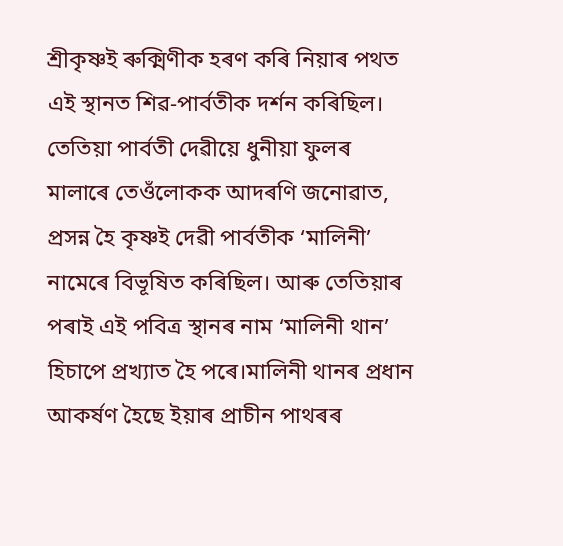শ্ৰীকৃষ্ণই ৰুক্মিণীক হৰণ কৰি নিয়াৰ পথত এই স্থানত শিৱ-পাৰ্বতীক দৰ্শন কৰিছিল। তেতিয়া পাৰ্বতী দেৱীয়ে ধুনীয়া ফুলৰ মালাৰে তেওঁলোকক আদৰণি জনোৱাত, প্ৰসন্ন হৈ কৃষ্ণই দেৱী পাৰ্বতীক ‘মালিনী’ নামেৰে বিভূষিত কৰিছিল। আৰু তেতিয়াৰ পৰাই এই পবিত্ৰ স্থানৰ নাম ‘মালিনী থান’ হিচাপে প্ৰখ্যাত হৈ পৰে।মালিনী থানৰ প্ৰধান আকৰ্ষণ হৈছে ইয়াৰ প্ৰাচীন পাথৰৰ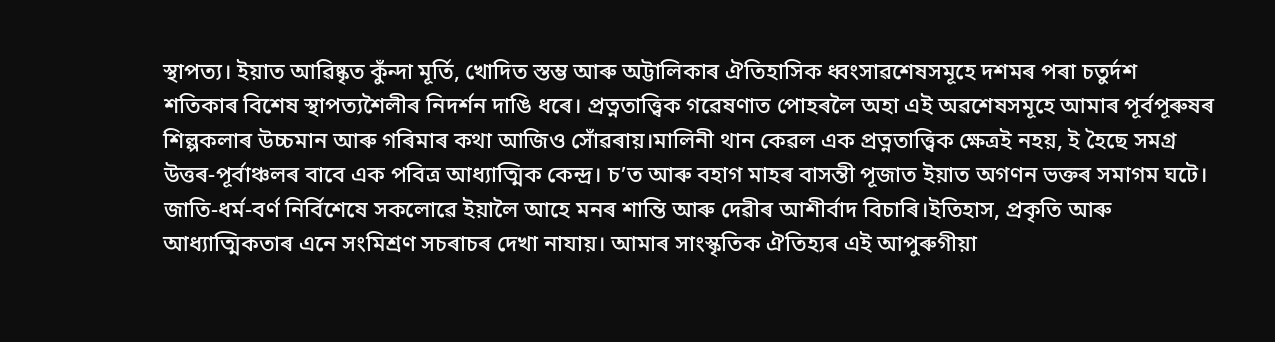স্থাপত্য। ইয়াত আৱিষ্কৃত কুঁন্দা মূৰ্তি, খোদিত স্তম্ভ আৰু অট্টালিকাৰ ঐতিহাসিক ধ্বংসাৱশেষসমূহে দশমৰ পৰা চতুৰ্দশ শতিকাৰ বিশেষ স্থাপত্যশৈলীৰ নিদৰ্শন দাঙি ধৰে। প্ৰত্নতাত্ত্বিক গৱেষণাত পোহৰলৈ অহা এই অৱশেষসমূহে আমাৰ পূৰ্বপূৰুষৰ শিল্পকলাৰ উচ্চমান আৰু গৰিমাৰ কথা আজিও সোঁৱৰায়।মালিনী থান কেৱল এক প্ৰত্নতাত্ত্বিক ক্ষেত্ৰই নহয়, ই হৈছে সমগ্ৰ উত্তৰ-পূৰ্বাঞ্চলৰ বাবে এক পবিত্ৰ আধ্যাত্মিক কেন্দ্ৰ। চ’ত আৰু বহাগ মাহৰ বাসন্তী পূজাত ইয়াত অগণন ভক্তৰ সমাগম ঘটে। জাতি-ধৰ্ম-বৰ্ণ নিৰ্বিশেষে সকলোৱে ইয়ালৈ আহে মনৰ শান্তি আৰু দেৱীৰ আশীৰ্বাদ বিচাৰি।ইতিহাস, প্ৰকৃতি আৰু আধ্যাত্মিকতাৰ এনে সংমিশ্ৰণ সচৰাচৰ দেখা নাযায়। আমাৰ সাংস্কৃতিক ঐতিহ্যৰ এই আপুৰুগীয়া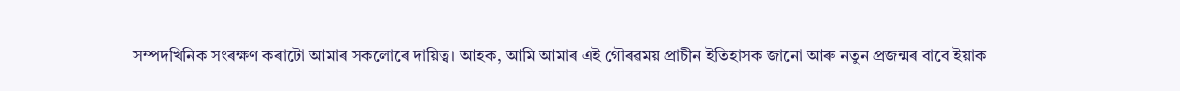সম্পদখিনিক সংৰক্ষণ কৰাটো আমাৰ সকলোৰে দায়িত্ব। আহক, আমি আমাৰ এই গৌৰৱময় প্ৰাচীন ইতিহাসক জানো আৰু নতুন প্ৰজন্মৰ বাবে ইয়াক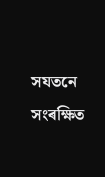সযতনে সংৰক্ষিত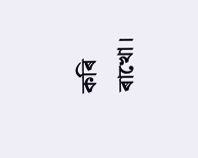কৰি ৰাখো।